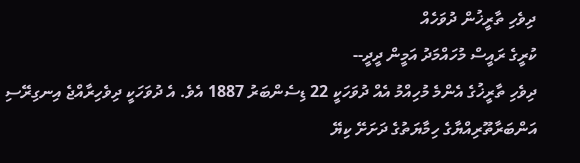ދިވެހި ތާރީޚުން ދުވަހެއް
ކުރީގެ ރައީސް މުހައްމަދު އަމީން ދީދީ--
ދިވެހި ތާރީޚުގެ އެންމެ މުހިއްމު އެއް ދުވަހަކީ 22 ޑިސެންބަރު 1887 އެވެ. އެ ދުވަހަކީ ދިވެހިރާއްޖެ އިނގިރޭސި އަންބަރާތޫރިއްޔާގެ ހިމާޔަތުގެ ދަށަށޭ ކިޔޭ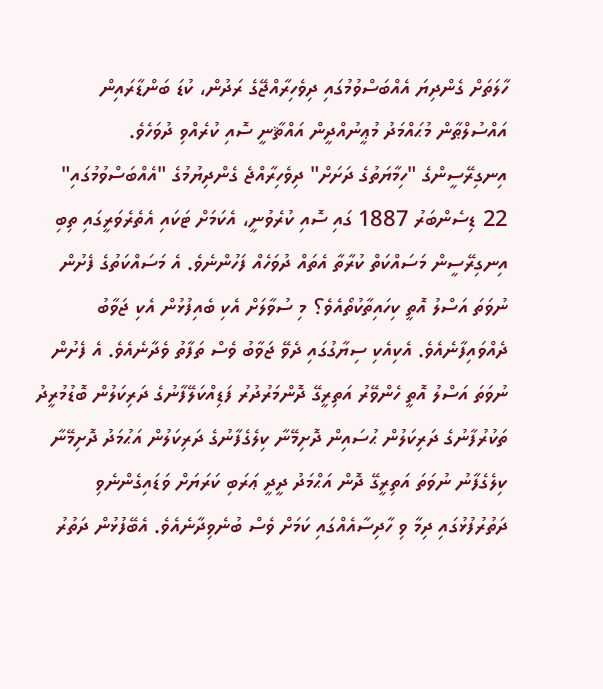ހާލަތަށް ގެންދިޔަ އެއްބަސްވުމުގައި ދިވެހިރާއްޖޭގެ ރަދުން، ކުޑަ ބަންޑާރައިން އައްސުލްޠާން މުޙައްމަދު މުޢީނުއްދީން އައްޘާނީ ސޮއި ކުރެއްވި ދުވަހެވެ.
އިނގިރޭސީންގެ "ހިމާޔަތުގެ ދަށަށް" ދިވެހިރާއްޖެ ގެންދިޔުމުގެ "އެއްބަސްވުމުގައި" 22 ޑިސެންބަރު 1887 ގައި ސޮއި ކުރެވުނީ، އެކަމަށް ޓަކައި އެތެރެވަރީގައި ތިބި އިނގިރޭސީން މަސައްކަތް ކުރާތާ އެތައް ދުވަހެއް ފަހުންނެވެ. އެ މަސައްކަތުގެ ފެށުން ނުވަތަ އަސްލު އޮތީ ކިހައިތާކުތޯއެވެ؟ މި ސުވާލަށް އެކި ބެއިފުޅުން އެކި ޖަވާބު ދެއްވައިފާނެއެވެ. އެކިއެކި ސިޔާގުގައި ދެވޭ ޖަވާބު ވެސް ތަފާތު ވެދާނެއެވެ. އެ ފެށުން ނުވަތަ އަސްލު އޮތީ ހެންވޭރު އަތިރީގޭ ދޮންމަރުދުރު ފަޑިއްކަލޭފާނުގެ ދަރިކަލުން ބޮޑުމުރީދު ތަކުރުފާނުގެ ދަރިކަލުން ޙުސައިން ދޮށިމޭނާ ކިލެގެފާނުގެ ދަރިކަލުން އަޙުމަދު ދޮށިމޭނާ ކިލެގެފާނު ނުވަތަ އަތިރީގޭ ދޮން އަޙްމަދު ދީދީ ޢަރަބި ކަރަޔަށް ވަޑައިގެންނެވި ދަތުރުފުޅުގައި ދިމާ ވި ހާދިސާއެއްގައި ކަމަށް ވެސް ބުނެވިދާނެއެވެ. އެބޭފުޅުން ދަތުރު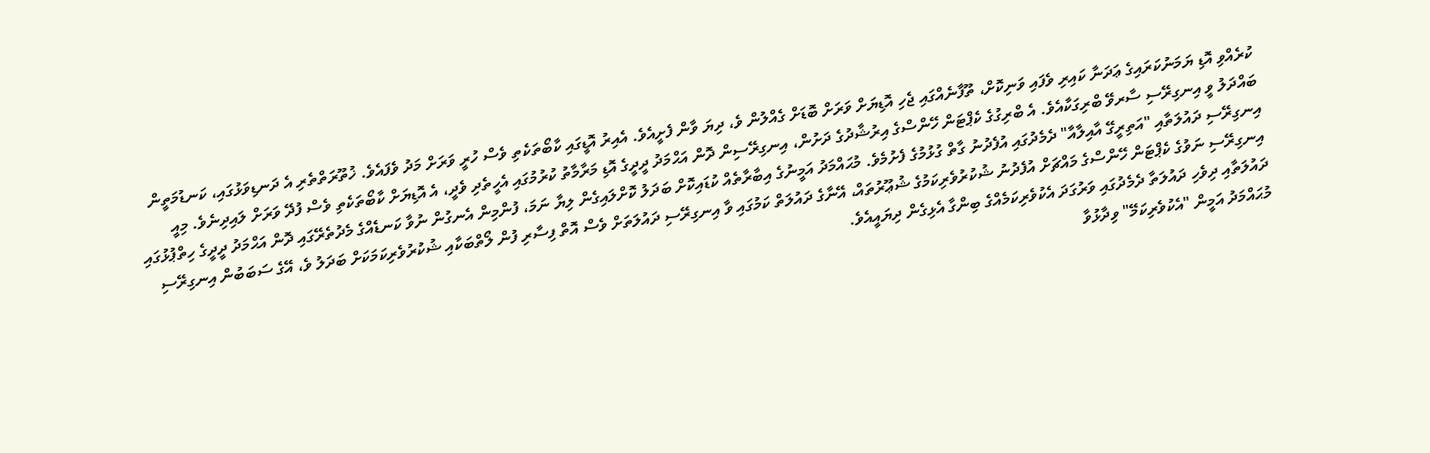ކުރެއްވި އޮޑި ޔަމަނުކަރައިގެ ޢަދަނާ ކައިރި ވެފައި ވަނިކޮށް، ތޫފާނެއްގައި ޖެހި އޮޑިޔަށް ވަރަށް ބޮޑަށް ގެއްލުން ވެ، ދިޔަ ވާން ފެށީއެވެ. އެއިރު އޮޑީގައި ކާބޯތަކެތި ވެސް ހުރީ ވަރަށް މަދު ވެފައެވެ. ޚުތޫރަތްތެރި އެ ދަނޑިވަޅުގައި، ކަނޑުމަތީން ބައްދަލު ވީ އިނގިރޭސި ސާރވޭ ބްރިގަކާއެވެ. އެ ބްރިގުގެ ކެޕްޓަން ހޭންސްގެ އިރުޝާދުގެ ދަށުން، އިނގިރޭސިން ދޮން އަޙްމަދު ދީދީގެ އޮޑި މަރާމާތު ކުރުމުގައި އެހީތެދި ވެދީ، އެ އޮޑިޔަށް ކާބޯތަކެތި ވެސް ފުދޭ ވަރަށް ލައިދިނެވެ. މިއީ އިނގިރޭސި ދައުލަތާއި "އަތިރީގޭ އާއިލާއާ" ދެމެދުގައި އުފެދުނު ގާތް ގުޅުމުގެ ފެށުމެވެ. މުޙައްމަދު އަމީނުގެ އިބާރާތެއް ކުޑައިކޮށް ބަދަލު ކޮށްލައިގެން ލިޔާ ނަމަ، ފުންމިން އެނގުން ނުވާ ކަނޑެއްގެ މެދުތެރޭގައި ދޮން އަޙްމަދު ދީދީގެ ހިތްޕުޅުގައި އިނގިރޭސި ނަވުގެ ކެޕްޓަން ހޭންސްގެ މައްޗަށް އުފެދުނު ޝުކުރުވެރިކަމުގެ ޝުޢޫރުތައް، އޭނާގެ ދައުލަތް ކަމުގައި ވާ އިނގިރޭސި ދައުލަތަށް ވެސް އޮތް ފިސާރި ފުން ލޯތްބަކާއި ޝުކުރުވެރިކަމަކަށް ބަދަލު ވެ، އޭގެ ސަބަބުން އިނގިރޭސި ދައުލަތާއި ދިވެހި ދައުލަތާ ދެމެދުގައި ވަރުގަދަ އެކުވެރިކަމެއްގެ ބިންގާ އެޅިގެން ދިޔައީއެވެ.
މުޙައްމަދު އަމީން "އެކުވެރިކަމޭ" ވިދާޅުވާ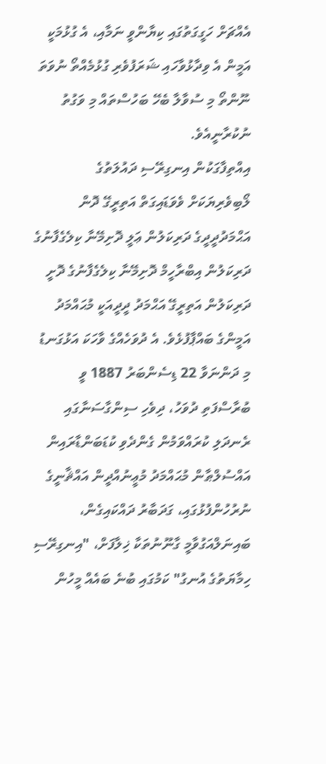އެއްޗަށް ހަގީގަތުގައި ކިޔާންވީ ނަމާއި، އެ ގުޅުމަކީ އަމީން އެ ވިދާޅުވާހައި ޝަރަފުވެރި ގުޅުމެއްތޯ ނުވަތަ ނޫންތޯ މި ސުވާލާ ބެހޭ ބަހުސްތައް މި ވަގުތު ނުކުރާނީއެވެ.
އިއްތިފާގަކުން އިނގިރޭސި ދައުލަތުގެ ލޯބިވެރިޔަކަށް ވެވަޑައިގަތް އަތިރީގޭ ދޮން އަޙްމަދުދީދީގެ ދަރިކަލުން ޢަލީ ދޮށިމޭނާ ކިލެގެފާނުގެ ދަރިކަލުން އިބްރާހީމް ދޮށިމޭނާ ކިލެގެފާނުގެ ދޮށީ ދަރިކަލުން އަތިރީގޭ އަޙްމަދު ދީދީއަކީ މުޙައްމަދު އަމީންގެ ބައްޕާފުޅެވެ. އެ ދުވަހެއްގެ ވާހަކަ އަޅުގަނޑު މި ދަންނަވާ 22 ޑިސެންބަރު 1887 ވީ ބުރާސްފަތި ދުވަހު، ދިވެހި ސިންގާސަނާގައި ރެނދަލި ކުރައްވަމުން ގެންދެވި ކުޑަބަންޑާރައިން އައްސުލްޠާން މުޙައްމަދު މުޢީނުއްދީން އައްޘާނީގެ ނުރުހުންފުޅުގައި، ގަދަބާރު ދައްކައިގެން، ބައިނަލްއަގުވާމީ ގާނޫނުތަކާ ޚިލާފަށް، "އިނގިރޭސި ހިމާޔަތުގެ އުނގު" ކަމުގައި ބުނެ ބައެއް މީހުން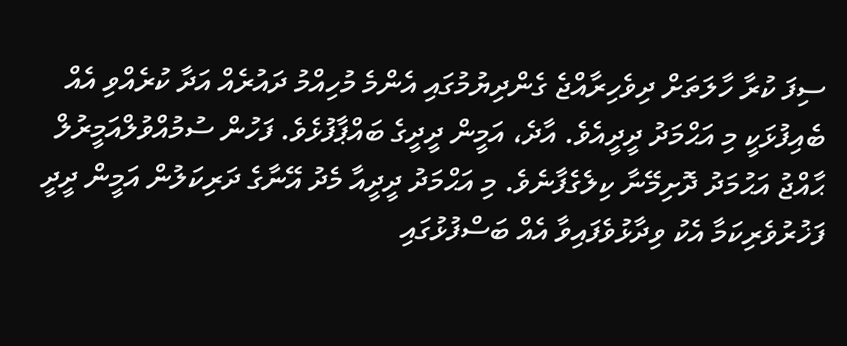ސިފަ ކުރާ ހާލަތަށް ދިވެހިރާއްޖެ ގެންދިޔުމުގައި އެންމެ މުހިއްމު ދައުރެއް އަދާ ކުރެއްވި އެއް ބެއިފުޅަކީ މި އަޙްމަދު ދީދީއެވެ. އާދެ، އަމީން ދީދީގެ ބައްޕާފުޅެވެ. ފަހުން ސުމުއްވުލްއަމީރުލް ޙާއްޖު އަޙުމަދު ދޮށިމޭނާ ކިލެގެފާނެވެ. މި އަޙްމަދު ދީދީއާ މެދު އޭނާގެ ދަރިކަލުން އަމީން ދީދީ ފަޚުރުވެރިކަމާ އެކު ވިދާޅުވެފައިވާ އެއް ބަސްފުޅުގައި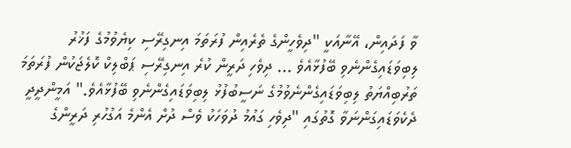ވާ ފަދައިން، އޭނާއަކީ "ދިވެހީންގެ ތެރެއިން ފުރަތަމަ އިނގިރޭސި ކިޔެވުމުގެ ފަޚުރު ލިބިވަޑައިގެންނެވި ބޭފުޅާއެވެ ... ދިވެހި ދަރީން ކުރެ އިނގިރޭސި ޕަބްލިކް ކޮލެޖަކުން ފުރަތަމަ ތަރުބިއްޔަތު ލިބިވަޑައިގެންނެވުމުގެ ނަސީބުފުޅު ލިބިވަޑައިގެންނެވި ބޭފުޅާއެވެ." އަމީންދީދީ ދެކެވަޑައިގަންނަވާ ގޮތުގައި "ދިވެހި ގައުމު ދުވަހަކު ވެސް ދުށް އެންމެ އަގުހުރި ދަރީންގެ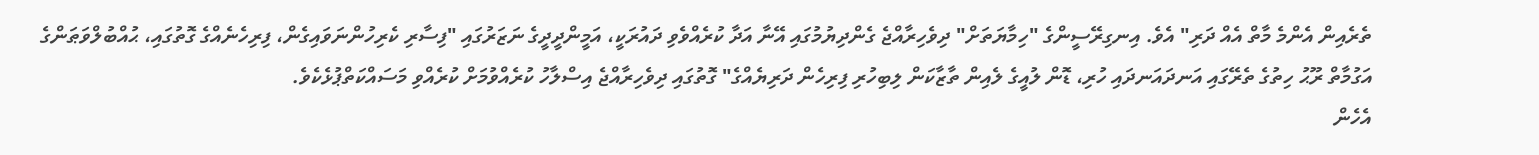ތެރެއިން އެންމެ މާތް އެއް ދަރި" އެވެ. އިނގިރޭސީންގެ "ހިމާޔަތަށް" ދިވެހިރާއްޖެ ގެންދިޔުމުގައި އޭނާ އަދާ ކުރެއްވެވި ދައުރަކީ، އަމީންދީދީގެ ނަޒަރުގައި "ފިސާރި ކެރިހުންނަވައިގެން، ފިރިހެނެއްގެ ގޮތުގައި، ޙުއްބުލްވަޠަންގެ އަގުމާތް ރޫޙު ހިތުގެ ތެރޭގައި އަނދައަނދައި ހުރި، ޑޮން ލުއީގެ ލެއިން ތާޒާކަން ލިބިހުރި ފިރިހެން ދަރިޔެއްގެ" ގޮތުގައި ދިވެހިރާއްޖެ އިސްލާހު ކުރެއްވުމަށް ކުރެއްވި މަސައްކަތްޕުޅެކެވެ.
އެހެން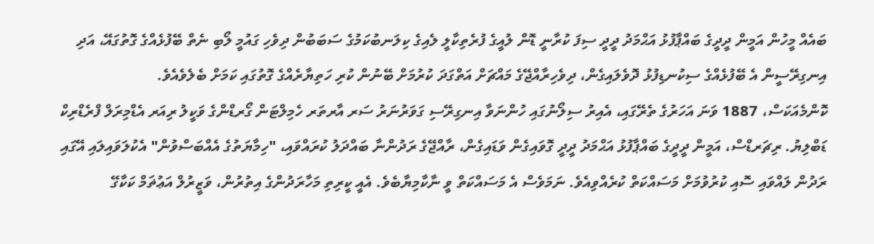ބައެއް މީހުން އަމީން ދީދީގެ ބައްޕާފުޅު އަޙްމަދު ދީދީ ސިފަ ކުރާނީ ޑޮން ލުއީގެ ފުރެތިކާލީ ލެއިގެ ކިލަނބުކަމުގެ ސަބަބުން ދިވެހި ގައުމީ ލޯބި ނެތް ބޭފުޅެއްގެ ގޮތުގައޭ، އަދި އިނގިރޭސީން އެ ބޭފުޅެއްގެ ސިކުނޑިފުޅު ދޮވެލައިގެން، ދިވެހިރާއްޖޭގެ މައްޗަށް އަތްގަދަ ކުރުމަށް ބޭނުން ކުރި ހަތިޔާރެއްގެ ގޮތުގައި ކަމަށް ބެލެވެއެވެ.
ކޮންމެއަކަސް، 1887 ވަނަ އަހަރުގެ ތެރޭގައި، އެއިރު ސިލޯނުގައި ހުންނަވާ އިނގިރޭސި ގަވަރުނަރު ސަރ އާރތަރ ހެމިލްޓަން ގޯރޑްންގެ ވަކީލު ރިއަރ އެޑްމިރަލް ފްރެޑްރިކް ޑަބްލިޔު. ރިޗަރޑްސް، އަމީން ދީދީގެ ބައްޕާފުޅު އަޙްމަދު ދީދީ ގޮވައިގެން ވަޑައިގެން، ރާއްޖޭގެ ރަދުންނާ ބައްދަލު ކުރައްވައި، "ހިމާޔަތުގެ އެއްބަސްވުން" އެކުލަވައިލައި އޭގައި ރަދުން ލައްވައި ސޮއި ކުރުވުމަށް މަސައްކަތް ކުރެއްވިއެވެ. ނަމަވެސް އެ މަސައްކަތް ވީ ނާކާމިޔާބެވެ. އެއީ ކީރިތި މަހާރަދުންގެ އިތުރުން، ވަޒީރުލް އަޢުޡަމް ކަކާގޭ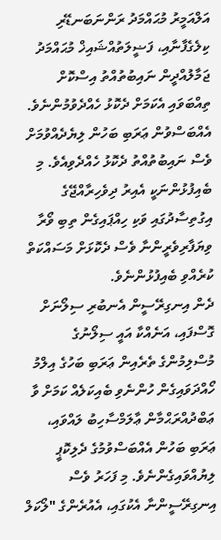އަލްއަމީރު މުޙައްމަދު ރަންނަބަނޑޭރި ކިލެގެފާނާއި، ފަޟީލަތުއްޝައިޚް މުޙައްމަދު ޖަމާލުއްދީން ނައިބުތުއްތު އިސްކޮށް ތިއްބަވައި އެކަމަށް ދެކޮޅު ހެއްދެވުމުންނެވެ. އެއްބަސްވުން ޢަރަބި ބަހުން ލިޔެދެއްވުމަށް ވެސް ނައިބުތުއްތު ދެކޮޅު ހެއްދެވިއެވެ. މި ބެއިފުޅުންނަކީ އެއިރު ދިވެހިރާއްޖޭގެ އިގުތިސާދުގައި ވަކި ހިއްޕައިގެން ތިބި ވޯރާ ވިޔަފާރިވެރީންނާ ވެސް ދެކޮޅަށް މަސައްކަތް ކުރެއްވި ބެއިފުޅުންނެވެ.
ދެން އިނގިރޭސީން އެނބުރި ސިލޯނަށް ގޮސްފައި، އަނެއްކާ އައީ ސިލޯނުގެ މުސްލިމުންގެ ތެރެއިން ޢަރަބި ބަހުގެ އިލްމު ހޯއްދަވައިގެން ހުންނެވި ބެއިކަލެއް ކަމަށް ވާ ޢަބްދުއްރަޙްމާން ޢާލަމްސާހިބު ލައްވައި، ޢަރަބި ބަހުން އެއްބަސްވުމުގެ ދެލިކޮޕީ ލިޔުއްވައިގެންނެވެ. މި ފަހަރު ވެސް އިނގިރޭސީންނާ އެކުގައި، އެއުރެންގެ "ލޯކަލް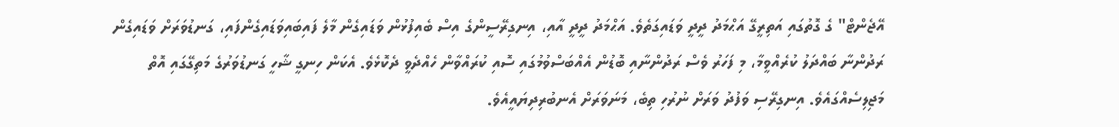އޭޖެންޓް" ގެ ގޮތުގައި އަތިރީގޭ އަޙްމަދު ދީދީ ވަޑައިގަތެވެ. އަޙްމަދު ދީދީ އާއި، އިނގިރޭސީންގެ އިސް ބެއިފުޅުން ވަޑައިގެން މާލެ ފައިބައިވަޑައިގެންފައި، ގަނޑުވަރަށް ވަޑައިގެން ރަދުންނާ ބައްދަލު ކުރެއްވީމާ، މި ފަހަރު ވެސް ރަދުންނާއި ބޮޑުން އެއްބަސްވުމުގައި ސޮއި ކުރައްވާން ހެއްދެވީ ދެކޮޅެވެ. އެކަން ހިނގީ ޝާހީ ގަނޑުވަރުގެ މަތިގޭގައި އޮތް މަޖިލިސެއްގައެވެ. އިނގިރޭސި ވަފުދު ވަރަށް ނުރުހި ތިބެ، މަނަވަރަށް އެނބުރިދިޔައީއެވެ.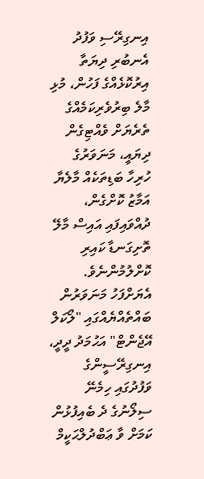އިނގިރޭސި ވަފުދު އެނބުރި ދިޔަތާ އިރުކޮޅެއްގެ ފަހުން، މުޅި މާލެ ބިރުވެރިކަމެއްގެ ތެރެޔަށް ވެއްޓިގެން ދިޔައީ، މަނަވަރުގެ ހުރިހާ ބަޑިތަކެއް މާލެޔާ އަމާޒު ކޮށްގެން، ދުއްވައިފައި އައިސް މާލޭ ތޮށިގަނޑާ ކައިރި ކޮށްލުމުންނެވެ. އެޔަށްފަހު މަނަވަރުން ބައްތެއްޔެއްގައި "ލޯކަލް އޭޖެންޓް" އަޙުމަދު ދީދީ، އިނގިރޭސީންގެ ވަފުދުގައި ހިމެނޭ ސިލޯނުގެ ދެ ބެއިފުޅުން ކަމަށް ވާ ޢަބްދުލްޙަކީމް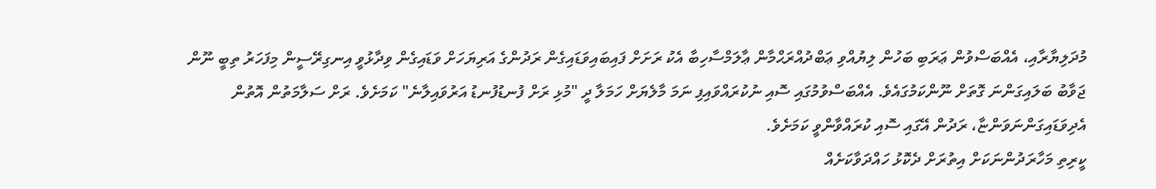މުދަލިޔާރާއި، އެއްބަސްވުން ޢަރަބި ބަހުން ލިޔުއްވި ޢަބްދުއްރަޙްމާން ޢާލަމްސާހިބާ އެކު ރަށަށް ފައިބައިވަޑައިގެން ރަދުންގެ އަރިޔަހަށް ވަޑައިގެން ވިދާޅުވީ އިނގިރޭސީން މިފަހަރު ތިބީ ނޫން ޖަވާބު ބަލައިގަންނަ ގޮތަށް ނޫންކަމުގައެވެ. އެއްބަސްވުމުގައި ސޮއި ނުކުރައްވައިފި ނަމަ މާލެޔަށް ހަމަލާ ދީ "މުޅި ރަށް ފުނޑުފުނޑު އަރުވައިލާނެ" ކަމަށެވެ. ރަށް ސަލާމަތުން އޮތުން އެދިވަޑައިގަންނަވަންޏާ، ރަދުން އޭގައި ސޮއި ކުރައްވާންވީ ކަމަށެވެ.
ކީރިތި މަހާރަދުންނަކަށް އިތުރަށް ދެކޮޅު ހައްދަވާކަށެއް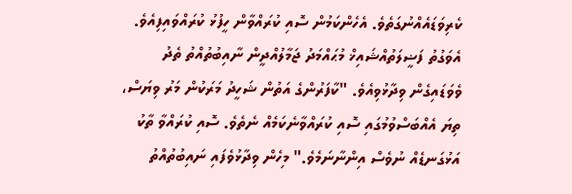ކެރިވަޑައެއްނުގަތެވެ. އެހެންކަމުން ސޮއި ކުރައްވާން ހީފުޅު ކުރައްވައިފިއެވެ. އެވަގުތު ފަޟީލަތުއްޝައިޚް މުޙައްމަދު ޖަމާލުއްދީން ނާއިބުތުއްތު ތެދު ވެވަޑައިގެން ވިދާޅުވިއެވެ. "ކާފަރުންގެ އަތުން ޝަހީދު މަރަކުން މަރު ވިޔަސް، ތިޔަ އެއްބަސްވުމުގައި ސޮއި ކުރައްވާނެކަމެއް ނެތެވެ. ސޮއި ކުރައްވާ ތާކު އަޅުގަނޑެއް ނުވެސް އިންނާނަމެވެ." މިހެން ވިދާޅުވެފައި ނައިބުތުއްތު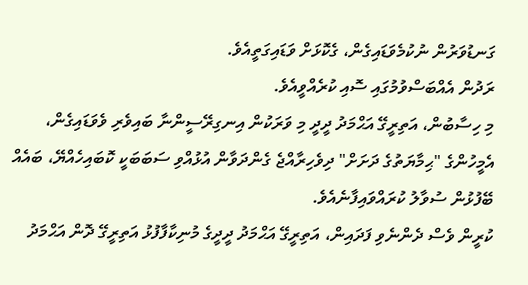ގަނޑުވަރުން ނުކުމެވަޑައިގެން، ގެކޮޅަށް ވަޑައިގަތީއެވެ.
ރަދުން އެއްބަސްވުމުގައި ސޮއި ކުރެއްވީއެވެ.
މި ހިސާބުން، އަތިރީގޭ އަޙްމަދު ދީދީ މި ވަރަކުން އިނގިރޭސީންނާ ބައިވެރި ވެވަޑައިގެން، އެމީހުންގެ "ޙިމާޔަތުގެ ދަށަށް" ދިވެހިރާއްޖެ ގެންދަވާން އުޅުއްވި ސަބަބަކީ ކޮބައިހެއްޔޭ، ބައެއް ބޭފުޅުން ސުވާލު ކުރައްވައިފާނެއެވެ.
ކުރީން ވެސް ދެންނެވި ފަދައިން، އަތިރީގޭ އަޙްމަދު ދީދީގެ މުނިކާފާފުޅު އަތިރީގޭ ދޮން އަޙްމަދު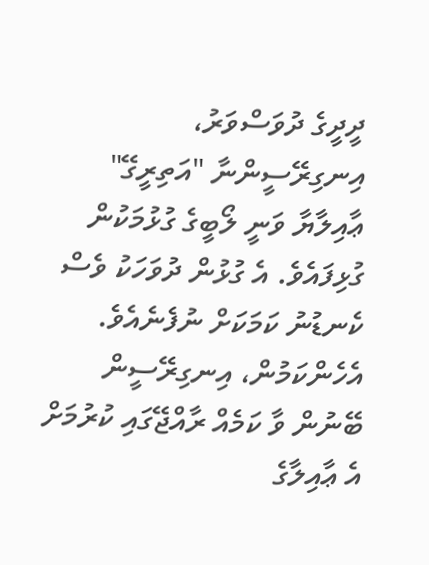ދީދީގެ ދުވަސްވަރު، އިނގިރޭސީންނާ "އަތިރީގޭ" ޢާއިލާޔާ ވަނީ ލޯބީގެ ގުޅުމަކުން ގުޅިފައެވެ. އެ ގުޅުން ދުވަހަކު ވެސް ކެނޑުނު ކަމަކަށް ނުފެނެއެވެ. އެހެންކަމުން، އިނގިރޭސީން ބޭނުން ވާ ކަމެއް ރާއްޖޭގައި ކުރުމަށް އެ ޢާއިލާގެ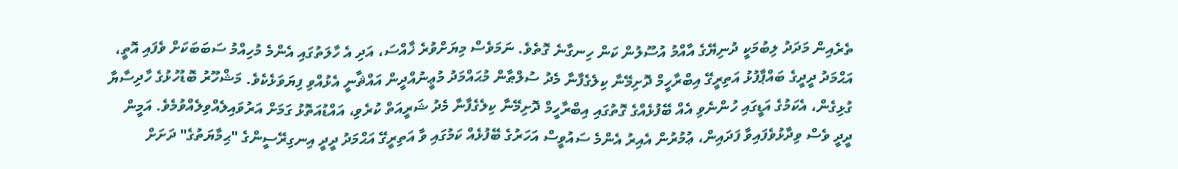ތެރެއިން މަދަދު ލިބުމަކީ ދުނިޔޭގެ އާއްމު އުސޫލުން ކަން ހިނގާނެ ގޮތެވެ. ނަމަވެސް މިޔަށްވުރެ ޚާއްސަ، އަދި އެ ހާލަތުގައި އެންމެ މުހިއްމު ސަބަބަކަށް ވެފައި އޮތީ، އަޙްމަދު ދީދީގެ ބައްޕާފުޅު އަތިރީގޭ އިބްރާހީމް ދޮށިމޭނާ ކިލެގެފާނާ މެދު ސުލްޠާން މުޙައްމަދު މުޢީނުއްދީން އައްޘާނީ އެޅުއްވި ފިޔަވަޅެކެވެ. މަޝްހޫރު ބޮޑުހުޅުގެ ހާދިސާޔާ ގުޅިގެން، އެކަމުގެ އަޑީގައި ހުންނެވި އެއް ބޭފުޅެއްގެ ގޮތުގައި އިބްރާހީމް ދޮށިމޭނާ ކިލެގެފާނާ މެދު ޝަރީއަތް ކުރެވި، އައްޑުއަތޮޅު ގަމަށް އަރުވައިލެއްވިލެއްވުމެވެ. އަމީން ދީދީ ވެސް ވިދާޅުވެފައިވާ ފަދައިން، ޢުމުރުން އެއިރު އެންމެ ސައުވީސް އަހަރުގެ ބޭފުޅެއް ކަމުގައި ވާ އަތިރީގޭ އަޙްމަދު ދީދީ އިނގިރޭސީންގެ "ޙިމާޔަތުގެ" ދަށަށް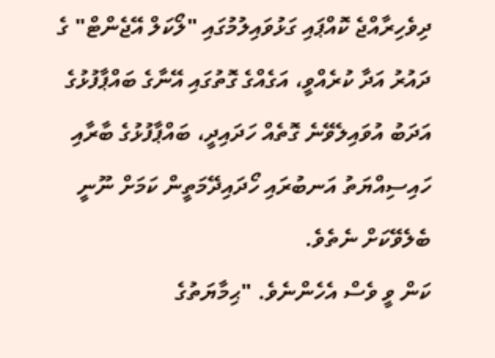ދިވެހިރާއްޖެ ކޮއްޕައި ގަޅުވައިލުމުގައި "ލޯކަލް އޭޖެންޓް" ގެ ދައުރު އަދާ ކުރެއްވީ، އަގެއްގެ ގޮތުގައި އޭނާގެ ބައްޕާފުޅުގެ އަދަބު އުވައިލެވޭނެ ގޮތެއް ހަދައިދީ، ބައްޕާފުޅުގެ ބާރާއި ހައިސިއްޔަތު އަނބުރައި ހޯދައިދޭމަތީން ކަމަށް ނޫނީ ބެލެވޭކަށް ނެތެވެ.
ކަން ވީ ވެސް އެހެންނެވެ. "ޙިމާޔަތުގެ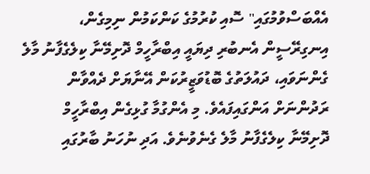އެއްބަސްވުމުގައި" ސޮއި ކުރުމުގެ ކަންކަމުން ނިމިގެން، އިނގިރޭސީން އެނބުރި ދިޔައީ އިބްރާހީމް ދޮށިމޭނާ ކިލެގެފާނު މާލެ ގެންނަވައި، ދައުލަތުގެ ބޮޑުވަޒީރުކަން އޭނާޔަށް ދެއްވާން ރަދުންނަށް އަންގައިފައެވެ. މި އެންގުމާ ގުޅިގެން އިބްރާހީމް ދޮށިމޭނާ ކިލެގެފާނު މާލެ ގެނެވުނެވެ. އަދި ނުހަނު ބާރުގައި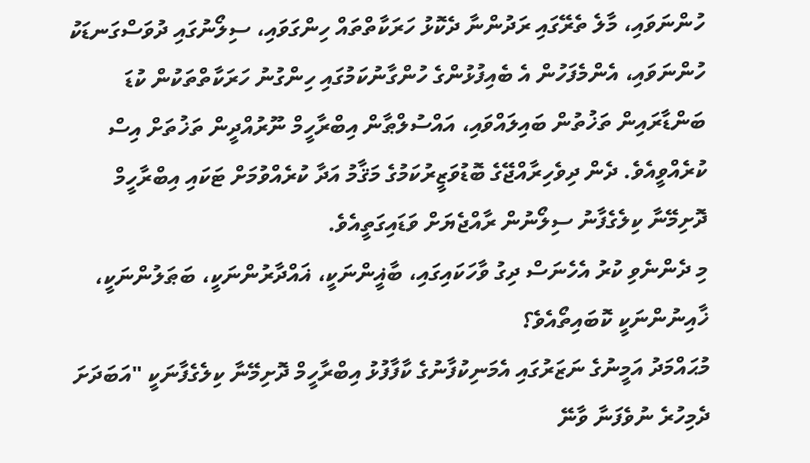ހުންނަވައި، މާލެ ތެރޭގައި ރަދުންނާ ދެކޮޅު ހަރަކާތްތައް ހިންގަވައި، ސިލޯނުގައި ދުވަސްގަނޑަކު ހުންނަވައި، އެންމެފަހުން އެ ބެއިފުޅުންގެ ހުންގާނުކަމުގައި ހިންގުނު ހަރަކާތްތަކުން ކުޑަ ބަންޑާރައިން ތަޚުތުން ބައިލައްވައި، އައްސުލްޠާން އިބްރާހީމް ނޫރުއްދީން ތަޚުތަށް އިސް ކުރެއްވީއެވެ. ދެން ދިވެހިރާއްޖޭގެ ބޮޑުވަޒީރުކަމުގެ މަޤާމު އަދާ ކުރެއްވުމަށް ޓަކައި އިބްރާހީމް ދޮށިމޭނާ ކިލެގެފާނު ސިލޯނުން ރާއްޖެޔަށް ވަޑައިގަތީއެވެ.
މި ދެންނެވި ކުރު އެހެނަސް ދިގު ވާހަކައިގައި، ބާޣީންނަކީ، ޣައްދާރުންނަކީ، ބަޠަލުންނަކީ، ޚާއިނުންނަކީ ކޮބައިތޯއެވެ؟
މުޙައްމަދު އަމީނުގެ ނަޒަރުގައި އެމަނިކުފާނުގެ ކާފާފުޅު އިބްރާހީމް ދޮށިމޭނާ ކިލެގެފާނަކީ "އަބަދަށަ ދެމިހުރެ ނުވެފަނާ ވާނޭ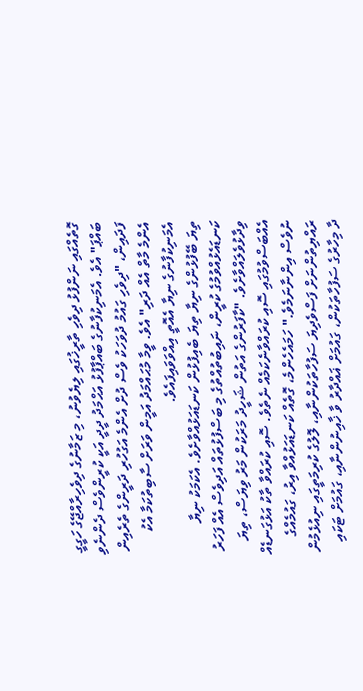ގޮތެއްގައި ނަންފުޅު ދިވެހި ތާރީޚުގައި ލިޔެވުނު، މި ޒަމާނުގެ ދިވެހިރާއްޖޭގެ ހަގީގީ ބައްޕަ" އެވެ. އެމަނިކުފާނުގެ ބައްޕާފުޅު އަޙްމަދު ދީދީ އަކީ ކުރީންވެސް ދެންނެވި ފަދައިން، "ދިވެހި ގައުމު ދުވަހަކު ވެސް ދުށް އެންމެ އަގުހުރި ދަރީންގެ ތެރެއިން އެންމެ މާތް އެއް ދަރި" އެވެ. ވީމާ މުޙައްމަދު އަމީން ވަރަށް ސާބިތުކަމާ އެކު އެމަނިކުފާނުގެ ނިޔާ އެއޮތީ އިއްވަވައިފައެވެ.
ތިޔަ ބޭފުޅުންގެ ނިޔާ ތިޔަ ބެއިފުޅުން ކަނޑައަޅުއްވާށެވެ. އެކަމަކު ނިޔާ ކަނޑައެޅުއްވުމުގެ ކުރީން، ނައިބުތުއްތުގެ މި ބަސްފުޅުތައް އަދިވެސް އެއް ފަހަރު ވިދާޅުވެލައްވާށެވެ. "ކާފަރުންގެ އަތުން ޝަހީދު މަރަކުން މަރު ވިޔަސް، ތިޔަ އެއްބަސްވުމުގައި ސޮއި ކުރައްވާނެކަމެއް ނެތެވެ. ސޮއި ކުރައްވާ ތާކު އަޅުގަނޑެއް ނުވެސް އިންނާނަމެވެ." ހަމައެހެންމެ، ގޮތެއް ކަނޑައަޅުއްވާ އިރު، ގައުމެއްގެ ރައްޔިތުންނަށް ފަސްވެދިޔަ ސަފުހާތަކުންނާއި، ލޮލުގެ ކުރިމަތީގައި ނިއުޅެމުން ދާ މިހާރުގެ ސަފުހާތަކުން، ގައުމަށް ޣައްދާރު ވާ ޚާއިނުންނާއި، ގައުމަށް ޓަކައި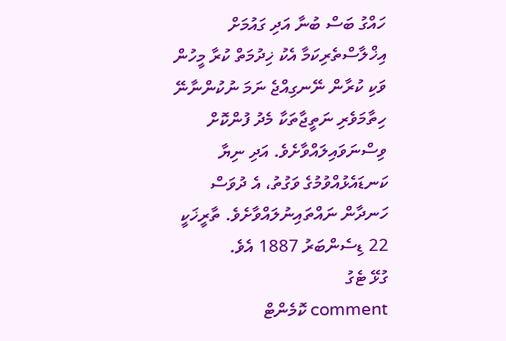ހައްގު ބަސް ބުނާ އަދި ގައުމަށް އިޚްލާސްތެރިކަމާ އެކު ޚިދުމަތް ކުރާ މީހުން ވަކި ކުރާން ނޭނގިއްޖެ ނަމަ ނުކުންނާނޭ ހިތާމަވެރި ނަތީޖާތަކާ މެދު ފުންކޮށް ވިސްނަވައިލައްވާށެވެ. އަދި ނިޔާ ކަނޑައެޅުއްވުމުގެ ވަގުތު، އެ ދުވަސް ހަނދާން ނައްތައިނުލައްވާށެވެ. ތާރީޚަކީ 22 ޑިސެންބަރު 1887 އެވެ.
ގުޅޭ ޓެގު
comment ކޮމެންޓް